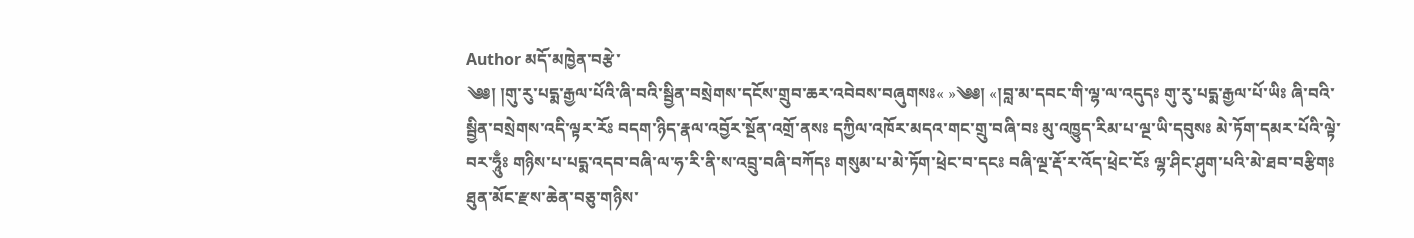Author མདོ་མཁྱེན་བརྩེ་
༄༅། །གུ་རུ་པདྨ་རྒྱལ་པོའི་ཞི་བའི་སྦྱིན་བསྲེགས་དངོས་གྲུབ་ཆར་འབེབས་བཞུགསཿ« »༄༅། «།བླ་མ་དབང་གི་ལྷ་ལ་འདུདཿ གུ་རུ་པདྨ་རྒྱལ་པོ་ཡིཿ ཞི་བའི་སྦྱིན་བསྲེགས་འདི་ལྟར་རོཿ བདག་ཉིད་རྣལ་འབྱོར་སྔོན་འགྲོ་ནསཿ དཀྱིལ་འཁོར་མདའ་གང་གྲུ་བཞི་བཿ མུ་འཁྱུད་རིམ་པ་ལྔ་ཡི་དབུསཿ མེ་ཏོག་དམར་པོའི་ལྟེ་བར་ཧཱུྃཿ གཉིས་པ་པདྨ་འདབ་བཞི་ལ་ཧ་རི་ནི་ས་འབྲུ་བཞི་བཀོདཿ གསུམ་པ་མེ་ཏོག་ཕྲེང་བ་དངཿ བཞི་ལྔ་རྡོ་ར་འོད་ཕྲེང་ངོཿ ལྷ་ཤིང་ཤུག་པའི་མེ་ཐབ་བརྩིགཿ ཐུན་མོང་རྫས་ཆེན་བཅུ་གཉིས་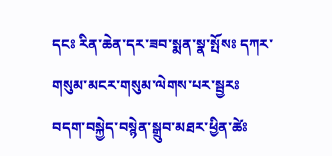དངཿ རིན་ཆེན་དར་ཟབ་སྨན་སྣ་སྤོསཿ དཀར་གསུམ་མངར་གསུམ་ལེགས་པར་སྦྱརཿ བདག་བསྐྱེད་བསྙེན་སྒྲུབ་མཐར་ཕྱིན་ཚེཿ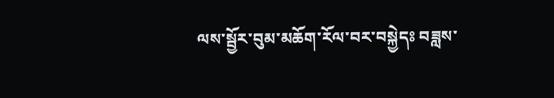ལས་སྦྱོར་བུམ་མཆོག་རོལ་བར་བསྐྱེདཿ བཟླས་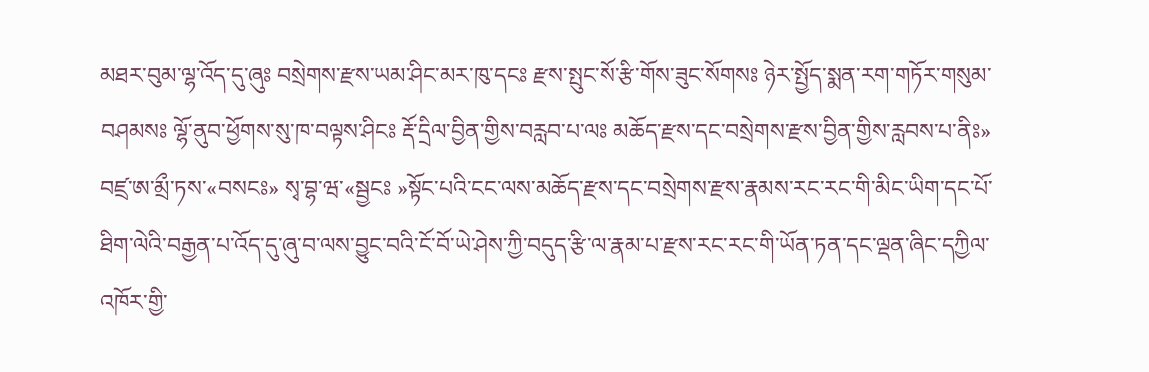མཐར་བུམ་ལྷ་འོད་དུ་ཞུཿ བསྲེགས་རྫས་ཡམ་ཤིང་མར་ཁུ་དངཿ རྫས་སྤུང་སོ་རྩི་གོས་ཟུང་སོགསཿ ཉེར་སྤྱོད་སྨན་རག་གཏོར་གསུམ་བཤམསཿ ལྷོ་ནུབ་ཕྱོགས་སུ་ཁ་བལྟས་ཤིངཿ རྡོ་དྲིལ་བྱིན་གྱིས་བརླབ་པ་ལཿ མཆོད་རྫས་དང་བསྲེགས་རྫས་བྱིན་གྱིས་རླབས་པ་ནིཿ» བཛྲ་ཨ་མྲྀ་ཏས་«བསངཿ» སྭ་བྷ་ཝ་«སྦྱངཿ »སྟོང་པའི་ངང་ལས་མཆོད་རྫས་དང་བསྲེགས་རྫས་རྣམས་རང་རང་གི་མིང་ཡིག་དང་པོ་ཐིག་ལེའི་བརྒྱན་པ་འོད་དུ་ཞུ་བ་ལས་བྱུང་བའི་ངོ་བོ་ཡེ་ཤེས་ཀྱི་བདུད་རྩི་ལ་རྣམ་པ་རྫས་རང་རང་གི་ཡོན་ཏན་དང་ལྡན་ཞིང་དཀྱིལ་འཁོར་གྱི་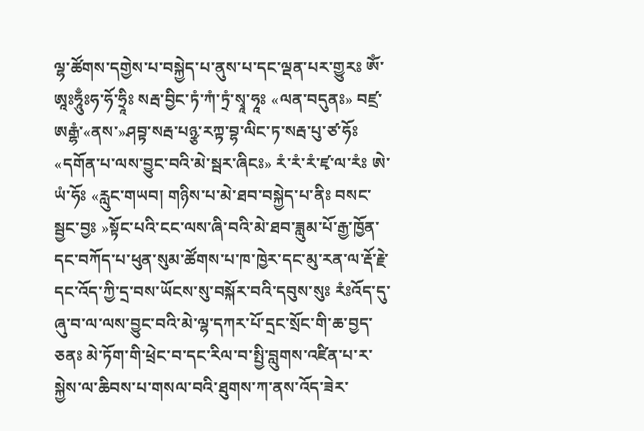ལྷ་ཚོགས་དགྱེས་པ་བསྐྱེད་པ་ནུས་པ་དང་ལྡན་པར་གྱུརཿ ཨོཾ་ཨཱཿཧཱུྃཿཧ་ཧོ་ཧྲཱིཿ སརྦ་བྱིང་ཏཾ་ཀཾ་ཏྲཾ་སྭཱ་ཧཱཿ «ལན་བདུནཿ» བཛྲ་ཨརྒྷཾ་«ནས་»ཤབྟ་སརྦ་པཉྩ་རཀྟ་བྷ་ལིང་ཏ་སརྦ་པུ་ཙ་ཧོཿ «དགོན་པ་ལས་བྱུང་བའི་མེ་སྦར་ཞིངཿ» རཾ་རཾ་རཾ་ཛྭ་ལ་རཾཿ ཨེ་ཡཾ་ཧོཿ «རླུང་གཡབ། གཉིས་པ་མེ་ཐབ་བསྐྱེད་པ་ནིཿ བསང་སྦྱང་བྱཿ »སྟོང་པའི་ངང་ལས་ཞི་བའི་མེ་ཐབ་ཟླུམ་པོ་རྒྱ་ཁྱོན་དང་བཀོད་པ་ཕུན་སུམ་ཚོགས་པ་ཁ་ཁྱེར་དང་མུ་རན་ལ་རྡོ་རྗེ་དང་འོད་ཀྱི་དྲ་བས་ཡོངས་སུ་བསྐོར་བའི་དབུས་སུཿ རཾཿའོད་དུ་ཞུ་བ་ལ་ལས་བྱུང་བའི་མེ་ལྷ་དཀར་པོ་དྲང་སྲོང་གི་ཆ་བྱད་ཅནཿ མེ་ཏོག་གི་ཕྲེང་བ་དང་རིལ་བ་སྤྱི་བླུགས་འཛིན་པ་ར་སྐྱེས་ལ་ཆིབས་པ་གསལ་བའི་ཐུགས་ཀ་ནས་འོད་ཟེར་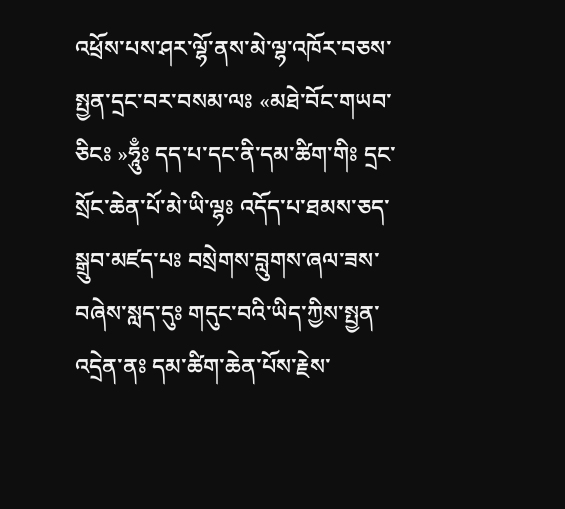འཕྲོས་པས་ཤར་ལྷོ་ནས་མེ་ལྷ་འཁོར་བཅས་སྤྱན་དྲང་བར་བསམ་ལཿ «མཐེ་བོང་གཡབ་ཅིངཿ »ཧཱུྃཿ དད་པ་དང་ནི་དམ་ཚིག་གིཿ དྲང་སྲོང་ཆེན་པོ་མེ་ཡི་ལྷཿ འདོད་པ་ཐམས་ཅད་སྒྲུབ་མཛད་པཿ བསྲེགས་བླུགས་ཞལ་ཟས་བཞེས་སླད་དུཿ གདུང་བའི་ཡིད་ཀྱིས་སྤྱན་འདྲེན་ནཿ དམ་ཚིག་ཆེན་པོས་རྗེས་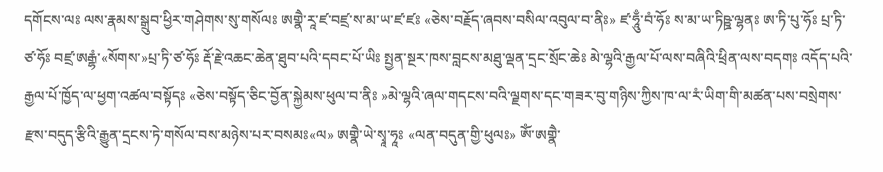དགོངས་ལཿ ལས་རྣམས་སྒྲུབ་ཕྱིར་གཤེགས་སུ་གསོལཿ ཨགྣཻ་རཱ་ཛ་བཛྲ་ས་མ་ཡ་ཛ་ཛཿ «ཅེས་བརྗོད་ཞབས་བསིལ་འབུལ་བ་ནིཿ» ཛ་ཧཱུྃ་བཾ་ཧོཿ ས་མ་ཡ་ཏིཥྛ་ལྷནཿ ཨ་ཏི་པུ་ཧོཿ པྲ་ཏི་ཙ་ཧོཿ བཛྲ་ཨརྒྷཾ་«སོགས་»པྲ་ཏི་ཙ་ཧོཿ རྡོ་རྗེ་འཆང་ཆེན་ཐུབ་པའི་དབང་པོ་ཡིཿ སྤྱན་སྔར་ཁས་བླངས་མཐུ་ལྡན་དྲང་སྲོང་ཆེཿ མེ་ལྷའི་རྒྱལ་པོ་ལས་བཞིའི་ཕྲིན་ལས་བདགཿ འདོད་པའི་རྒྱལ་པོ་ཁྱོད་ལ་ཕྱག་འཚལ་བསྟོདཿ «ཅེས་བསྟོད་ཅིང་བྱོན་སྐྱེམས་ཕུལ་བ་ནིཿ »མེ་ལྷའི་ཞལ་གདངས་བའི་ལྗགས་དང་གཟར་བུ་གཉིས་ཀྱིས་ཁ་ལ་རཾ་ཡིག་གི་མཚན་པས་བསྲེགས་རྫས་བདུད་རྩིའི་རྒྱུན་དྲངས་ཏེ་གསོལ་བས་མཉེས་པར་བསམཿ«ལ» ཨགྣཻ་ཡེ་སྭཱ་ཧཱཿ «ལན་བདུན་གྱི་ཕུལཿ» ཨོཾ་ཨགྣཻ་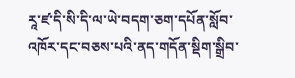རཱ་ཛ་དི་སི་དི་ལ་ཡེ་བདག་ཅག་དཔོན་སློབ་འཁོར་དང་བཅས་པའི་ནད་གདོན་སྡིག་སྒྲིབ་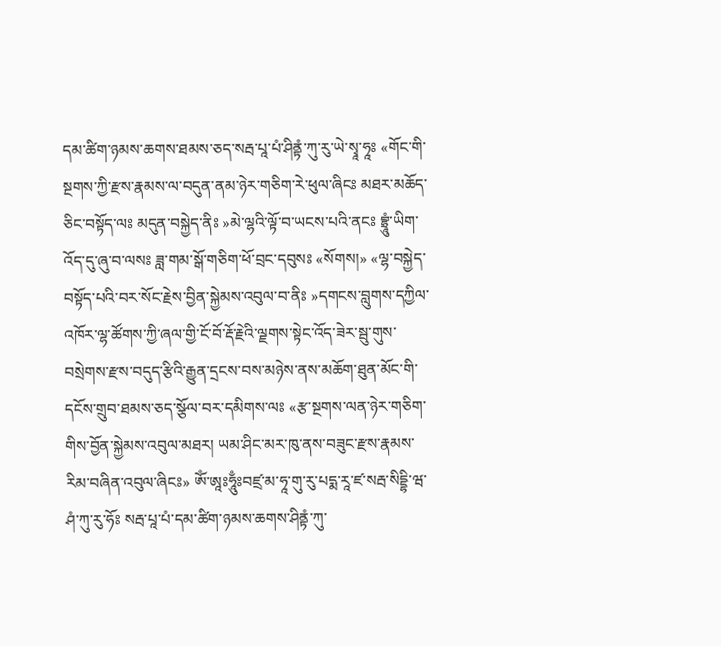དམ་ཚིག་ཉམས་ཆགས་ཐམས་ཅད་སརྦ་པཱ་པཾ་ཤིནྟཾ་ཀུ་རུ་ཡེ་སྭཱ་ཧཱཿ «གོང་གི་སྔགས་ཀྱི་རྫས་རྣམས་ལ་བདུན་ནམ་ཉེར་གཅིག་རེ་ཕུལ་ཞིངཿ མཐར་མཆོད་ཅིང་བསྟོད་ལཿ མདུན་བསྐྱེད་ནིཿ »མེ་ལྷའི་ལྟོ་བ་ཡངས་པའི་ནངཿ བྷྲཱུཾ་ཡིག་འོད་དུ་ཞུ་བ་ལསཿ ཟླ་གམ་སྒོ་གཅིག་ཕོ་བྲང་དབུསཿ «སོགས།» «ལྷ་བསྐྱེད་བསྟོད་པའི་བར་སོང་རྗེས་བྱིན་སྐྱེམས་འབུལ་བ་ནིཿ »དགངས་བླུགས་དཀྱིལ་འཁོར་ལྷ་ཚོགས་ཀྱི་ཞལ་གྱི་ངོ་བོ་རྡོ་རྗེའི་ལྗགས་སྟེང་འོད་ཟེར་སྦུ་གུས་བསྲེགས་རྫས་བདུད་རྩིའི་རྒྱུན་དྲངས་བས་མཉེས་ནས་མཆོག་ཐུན་མོང་གི་དངོས་གྲུབ་ཐམས་ཅད་སྩོལ་བར་དམིགས་ལཿ «རྩ་སྔགས་ལན་ཉེར་གཅིག་གིས་བྱོན་སྐྱེམས་འབུལ་མཐར། ཡམ་ཤིང་མར་ཁུ་ནས་བཟུང་རྫས་རྣམས་རིམ་བཞིན་འབུལ་ཞིངཿ» ཨོཾ་ཨཱཿཧཱུྃཿབཛྲ་མ་ཧཱ་གུ་རུ་པདྨ་རཱ་ཛ་སརྦ་སིདྡྷི་ཝ་ཤཾ་ཀུ་རུ་ཧོཿ སརྦ་པཱ་པཾ་དམ་ཚིག་ཉམས་ཆགས་ཤིནྟཾ་ཀུ་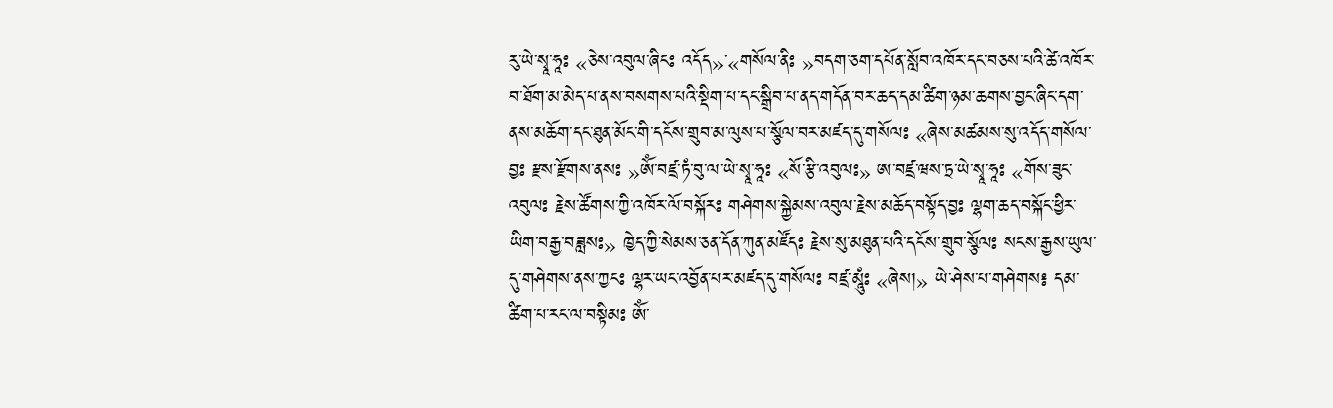རུ་ཡེ་སྭཱ་ཧཱཿ «ཅེས་འབུལ་ཞིངཿ འདོད»་«གསོལ་ནིཿ »བདག་ཅག་དཔོན་སློབ་འཁོར་དང་བཅས་པའི་ཚེ་འཁོར་བ་ཐོག་མ་མེད་པ་ནས་བསགས་པའི་སྡིག་པ་དང་སྒྲིབ་པ་ནད་གདོན་བར་ཆད་དམ་ཚིག་ཉམ་ཆགས་བྱང་ཞིང་དག་ནས་མཆོག་དང་ཐུན་མོང་གི་དངོས་གྲུབ་མ་ལུས་པ་སྩོལ་བར་མཛད་དུ་གསོལཿ «ཞེས་མཚམས་སུ་འདོད་གསོལ་བྱཿ རྫས་རྫོགས་ནསཿ »ཨོཾ་བཛྲ་ཏཾ་བུ་ལ་ཡེ་སྭཱ་ཧཱཿ «སོ་རྩི་འབུལཿ» ཨ་བཛྲ་ཝས་ཏྲ་ཡེ་སྭཱ་ཧཱཿ «གོས་ཟུང་འབུལཿ རྗེས་ཚོགས་ཀྱི་འཁོར་ལོ་བསྐོརཿ གཤེགས་སྐྱེམས་འབུལ་རྗེས་མཆོད་བསྟོད་བྱཿ ལྷག་ཆད་བསྐོང་ཕྱིར་ཡིག་བརྒྱ་བཟླསཿ» ཁྱེད་ཀྱི་སེམས་ཅན་དོན་ཀུན་མཛོདཿ རྗེས་སུ་མཐུན་པའི་དངོས་གྲུབ་སྩོལཿ སངས་རྒྱས་ཡུལ་དུ་གཤེགས་ནས་ཀྱངཿ ལྷར་ཡང་འབྱོན་པར་མཛད་དུ་གསོལཿ བཛྲ་མཱུཾཿ «ཞེས།» ཡེ་ཤེས་པ་གཤེགས༔ དམ་ཚིག་པ་རང་ལ་བསྟིམཿ ཨོཾ་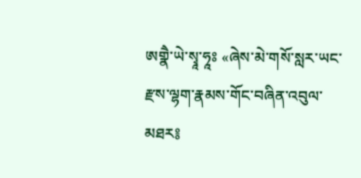ཨགྣཻ་ཡེ་སྭཱ་ཧཱཿ «ཞེས་མེ་གསོ་སླར་ཡང་རྫས་ལྷག་རྣམས་གོང་བཞིན་འབུལ་མཐར༔